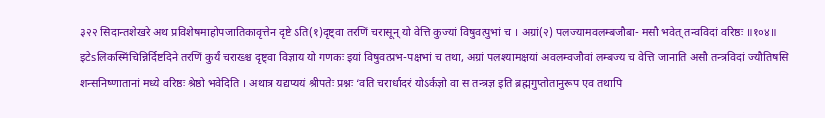३२२ सिदान्तशेखरे अथ प्रविशेषमाहोपजातिकावृत्तेन दृष्टे ऽति(१)दृष्ट्वा तरणिं चरासून् यो वेत्ति कुज्यां विषुवत्पुभां च । अग्रां(२) पलज्यामवलम्बजौबा- मसौ भवेत् तन्वविदां वरिष्ठः ॥१०४॥ इटेsलिकस्मिंचिन्निर्दिष्टदिने तरणिं कुर्यं चराख्श्च दृष्ट्वा विज्ञाय यो गणकः इयां विषुवत्प्रभ-पक्षभां च तथा, अग्रां पलश्यामक्षयां अवलम्वजौवां लम्बज्य च वेत्ति जानाति असौ तन्त्रविदां ज्यौतिषसि शन्सनिष्णातानां मध्ये वरिष्ठः श्रेष्ठो भवेदिति । अथात्र यद्यप्ययं श्रीपतेः प्रश्नः ‘वति चरार्धादरं योऽर्कज्ञो वा स तन्त्रज्ञ इति ब्रह्मगुप्तोतानुरूप एव तथापि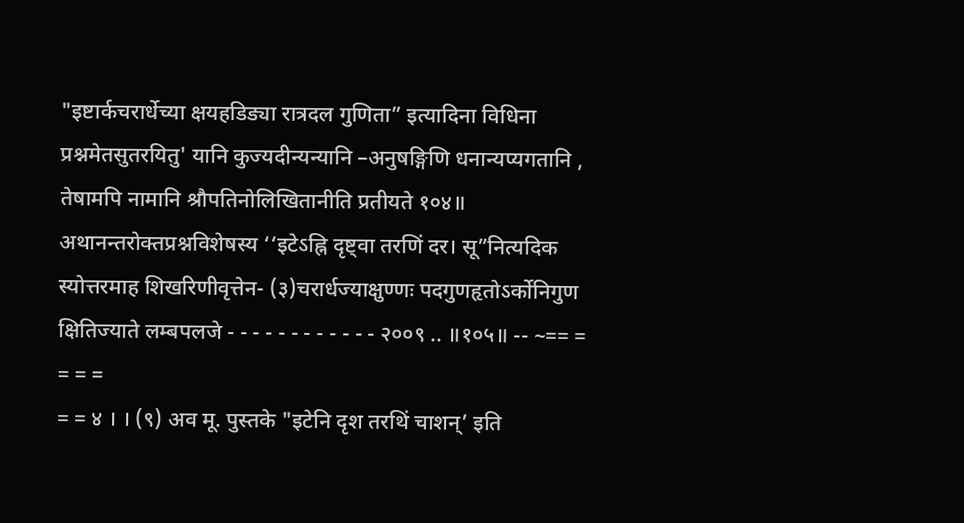"इष्टार्कचरार्धेच्या क्षयहडिड्या रात्रदल गुणिता” इत्यादिना विधिना प्रश्नमेतसुतरयितु' यानि कुज्यदीन्यन्यानि –अनुषङ्गिणि धनान्यप्यगतानि , तेषामपि नामानि श्रौपतिनोलिखितानीति प्रतीयते १०४॥ अथानन्तरोक्तप्रश्नविशेषस्य ‘‘इटेऽह्नि दृष्ट्वा तरणिं दर। सू”नित्यदिक स्योत्तरमाह शिखरिणीवृत्तेन- (३)चरार्धज्याक्षुण्णः पदगुणहृतोऽर्कोनिगुण क्षितिज्याते लम्बपलजे - - - - - - - - - - - - २००९ .. ॥१०५॥ -- ~== =
= = =
= = ४ । । (९) अव मू. पुस्तके "इटेनि दृश तरथिं चाशन्’ इति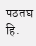पठतघ हि.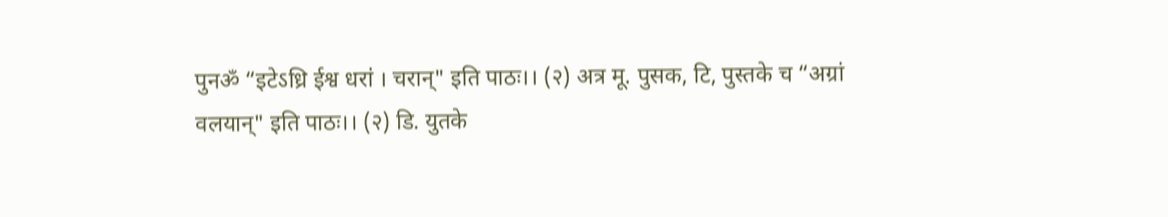पुनॐ “इटेऽध्रि ईश्व धरां । चरान्" इति पाठः।। (२) अत्र मू. पुसक, टि, पुस्तके च “अग्रां वलयान्" इति पाठः।। (२) डि. युतके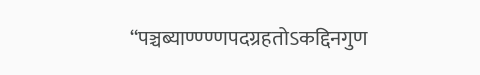“पञ्चब्याण्ण्ण्णपदग्रहतोऽकद्दिनगुण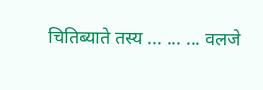चितिब्याते तस्य ... ... ... वलजे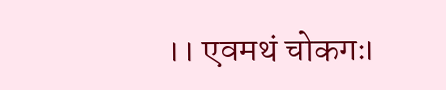।। एवमथं चोकगः।